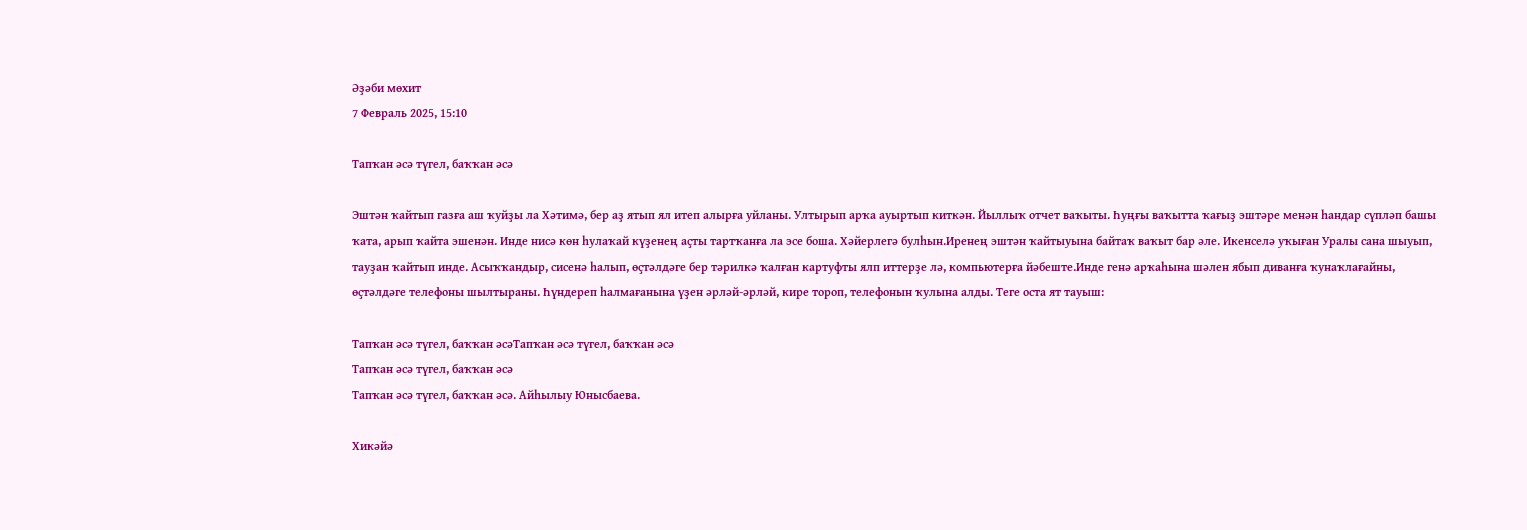Әҙәби мѳхит
7 Февраль 2025, 15:10

Тапҡан әсә түгел, баҡҡан әсә

Эштән ҡайтып газға аш ҡуйҙы ла Хәтимә, бер аҙ ятып ял итеп алырға уйланы. Ултырып арҡа ауыртып киткән. Йыллыҡ отчет ваҡыты. Һуңғы ваҡытта ҡағыҙ эштәре менән һандар сүпләп башы ҡата, арып ҡайта эшенән. Инде нисә көн һулаҡай күҙенең аҫты тартҡанға ла эсе боша. Хәйерлегә булһын.Иренең эштән ҡайтыуына байтаҡ ваҡыт бар әле. Икенселә уҡыған Уралы сана шыуып, тауҙан ҡайтып инде. Асыҡҡандыр, сисенә һалып, өҫтәлдәге бер тәрилкә ҡалған картуфты ялп иттерҙе лә, компьютерға йәбеште.Инде генә арҡаһына шәлен ябып диванға ҡунаҡлағайны, өҫтәлдәге телефоны шылтыраны. Һүндереп һалмағанына үҙен әрләй-әрләй, кире тороп, телефонын ҡулына алды. Теге оста ят тауыш:

Тапҡан әсә түгел, баҡҡан әсәТапҡан әсә түгел, баҡҡан әсә
Тапҡан әсә түгел, баҡҡан әсә
Тапҡан әсә түгел, баҡҡан әсә. Айһылыу Юнысбаева.

Хикәйә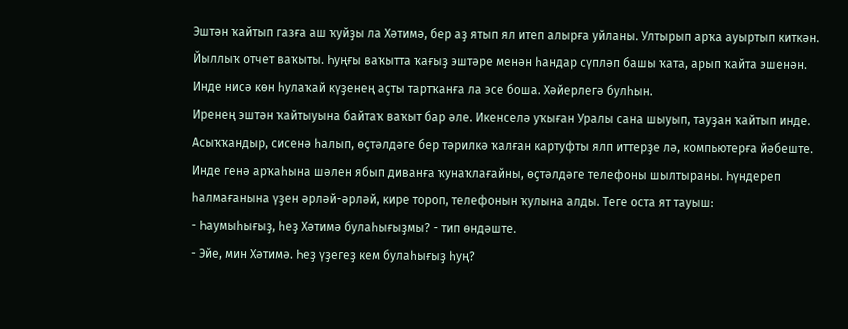Эштән ҡайтып газға аш ҡуйҙы ла Хәтимә, бер аҙ ятып ял итеп алырға уйланы. Ултырып арҡа ауыртып киткән. Йыллыҡ отчет ваҡыты. Һуңғы ваҡытта ҡағыҙ эштәре менән һандар сүпләп башы ҡата, арып ҡайта эшенән. Инде нисә көн һулаҡай күҙенең аҫты тартҡанға ла эсе боша. Хәйерлегә булһын.
Иренең эштән ҡайтыуына байтаҡ ваҡыт бар әле. Икенселә уҡыған Уралы сана шыуып, тауҙан ҡайтып инде. Асыҡҡандыр, сисенә һалып, өҫтәлдәге бер тәрилкә ҡалған картуфты ялп иттерҙе лә, компьютерға йәбеште.
Инде генә арҡаһына шәлен ябып диванға ҡунаҡлағайны, өҫтәлдәге телефоны шылтыраны. Һүндереп һалмағанына үҙен әрләй-әрләй, кире тороп, телефонын ҡулына алды. Теге оста ят тауыш:
- Һаумыһығыҙ, һеҙ Хәтимә булаһығыҙмы? - тип өндәште.
- Эйе, мин Хәтимә. Һеҙ үҙегеҙ кем булаһығыҙ һуң?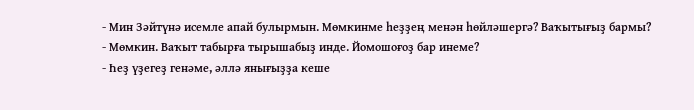- Мин Зәйтүнә исемле апай булырмын. Мөмкинме һеҙҙең менән һөйләшергә? Ваҡытығыҙ бармы?
- Мөмкин. Ваҡыт табырға тырышабыҙ инде. Йомошоғоҙ бар инеме?
- Һеҙ үҙегеҙ генәме, әллә янығыҙҙа кеше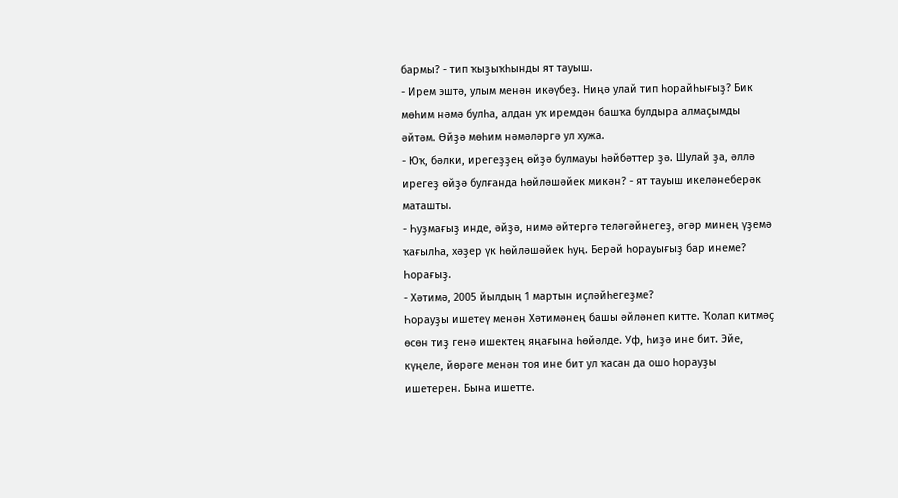бармы? - тип ҡыҙыҡһынды ят тауыш.
- Ирем эштә, улым менән икәүбеҙ. Ниңә улай тип һорайһығыҙ? Бик мөһим нәмә булһа, алдан уҡ иремдән башҡа булдыра алмаҫымды әйтәм. Өйҙә мөһим нәмәләргә ул хужа.
- Юҡ, бәлки, ирегеҙҙең өйҙә булмауы һәйбәттер ҙә. Шулай ҙа, әллә ирегеҙ өйҙә булғанда һөйләшәйек микән? - ят тауыш икеләнеберәк маташты.
- Һуҙмағыҙ инде, әйҙә, нимә әйтергә теләгәйнегеҙ, әгәр минең үҙемә ҡағылһа, хәҙер үк һөйләшәйек һуң. Берәй һорауығыҙ бар инеме? Һорағыҙ.
- Хәтимә, 2005 йылдың 1 мартын иҫләйһегеҙме?
Һорауҙы ишетеү менән Хәтимәнең башы әйләнеп китте. Ҡолап китмәҫ өсөн тиҙ генә ишектең яңағына һөйәлде. Уф, һиҙә ине бит. Эйе, күңеле, йөрәге менән тоя ине бит ул ҡасан да ошо һорауҙы ишетерен. Бына ишетте.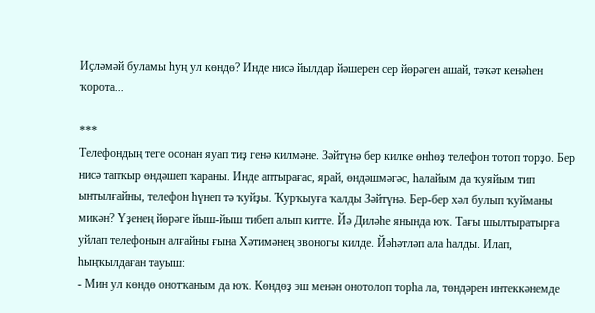Иҫләмәй буламы һуң ул көндө? Инде нисә йылдар йәшерен сер йөрәген ашай, тәҡәт кенәһен ҡорота...

***
Телефондың теге осонан яуап тиҙ генә килмәне. Зәйтүнә бер килке өнһөҙ телефон тотоп торҙо. Бер нисә тапҡыр өндәшеп ҡараны. Инде аптырағас, ярай, өндәшмәгәс, һалайым да ҡуяйым тип ынтылғайны, телефон һүнеп тә ҡуйҙы. Ҡурҡыуға ҡалды Зәйтүнә. Бер-бер хәл булып ҡуйманы микән? Үҙенең йөрәге йыш-йыш тибеп алып китте. Йә Диләһе янында юҡ. Тағы шылтыратырға уйлап телефонын алғайны ғына Хәтимәнең звоногы килде. Йәһәтләп ала һалды. Илап, һыңҡылдаған тауыш:
- Мин ул көндө онотҡаным да юҡ. Көндөҙ эш менән онотолоп торһа ла, төндәрен интеккәнемде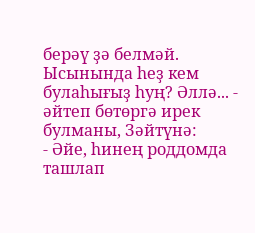берәү ҙә белмәй. Ысынында һеҙ кем булаһығыҙ һуң? Әллә... - әйтеп бөтөргә ирек булманы, Зәйтүнә:
- Әйе, һинең роддомда ташлап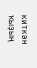киткән ҡыҙың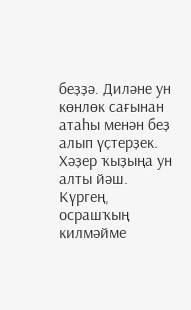беҙҙә. Диләне ун көнлөк сағынан атаһы менән беҙ алып үҫтерҙек. Хәҙер ҡыҙыңа ун алты йәш. Күргең, осрашҡың килмәйме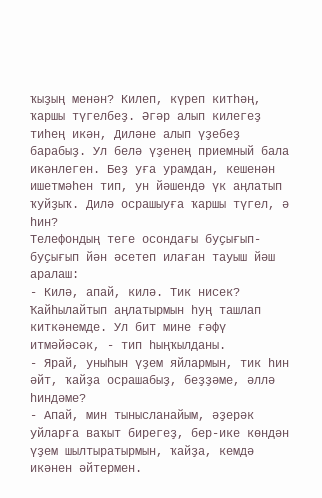ҡыҙың менән? Килеп, күреп китһәң, ҡаршы түгелбеҙ. Әгәр алып килегеҙ тиһең икән, Диләне алып үҙебеҙ барабыҙ. Ул белә үҙенең приемный бала икәнлеген. Беҙ уға урамдан, кешенән ишетмәһен тип, ун йәшендә үк аңлатып ҡуйҙыҡ. Дилә осрашыуға ҡаршы түгел, ә һин?
Телефондың теге осондағы буҫығып-буҫығып йән әсетеп илаған тауыш йәш аралаш:
- Килә, апай, килә. Тик нисек? Ҡайһылайтып аңлатырмын һуң ташлап киткәнемде. Ул бит мине ғәфү итмәйәсәк, - тип һыңҡылданы.
- Ярай, уныһын үҙем яйлармын, тик һин әйт, ҡайҙа осрашабыҙ, беҙҙәме, әллә һиндәме?
- Апай, мин тынысланайым, әҙерәк уйларға ваҡыт бирегеҙ, бер-ике көндән үҙем шылтыратырмын, ҡайҙа, кемдә икәнен әйтермен.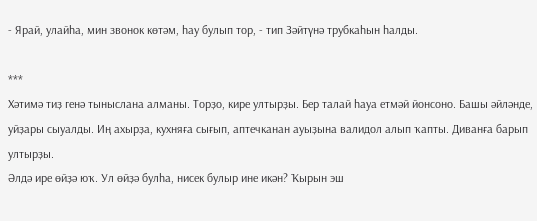- Ярай, улайһа, мин звонок көтәм, һау булып тор, - тип Зәйтүнә трубкаһын һалды.

***
Хәтимә тиҙ генә тыныслана алманы. Торҙо, кире ултырҙы. Бер талай һауа етмәй йонсоно. Башы әйләнде, уйҙары сыуалды. Иң ахырҙа, кухняға сығып, аптечканан ауыҙына валидол алып ҡапты. Диванға барып ултырҙы.
Әлдә ире өйҙә юҡ. Ул өйҙә булһа, нисек булыр ине икән? Ҡырын эш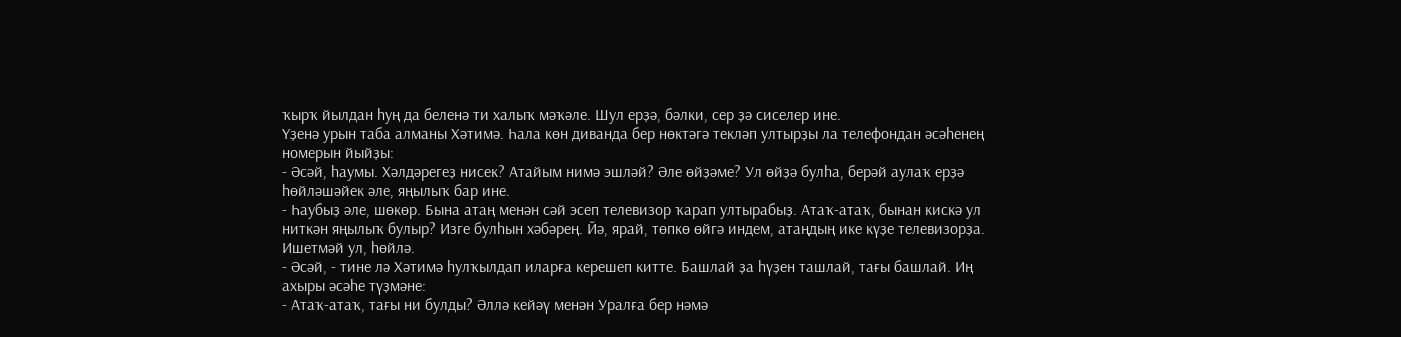ҡырҡ йылдан һуң да беленә ти халыҡ мәҡәле. Шул ерҙә, бәлки, сер ҙә сиселер ине.
Үҙенә урын таба алманы Хәтимә. Һала көн диванда бер нөктәгә текләп ултырҙы ла телефондан әсәһенең номерын йыйҙы:
- Әсәй, һаумы. Хәлдәрегеҙ нисек? Атайым нимә эшләй? Әле өйҙәме? Ул өйҙә булһа, берәй аулаҡ ерҙә һөйләшәйек әле, яңылыҡ бар ине.
- Һаубыҙ әле, шөкөр. Бына атаң менән сәй эсеп телевизор ҡарап ултырабыҙ. Атаҡ-атаҡ, бынан кискә ул ниткән яңылыҡ булыр? Изге булһын хәбәрең. Йә, ярай, төпкө өйгә индем, атаңдың ике күҙе телевизорҙа. Ишетмәй ул, һөйлә.
- Әсәй, - тине лә Хәтимә һулҡылдап иларға керешеп китте. Башлай ҙа һүҙен ташлай, тағы башлай. Иң ахыры әсәһе түҙмәне:
- Атаҡ-атаҡ, тағы ни булды? Әллә кейәү менән Уралға бер нәмә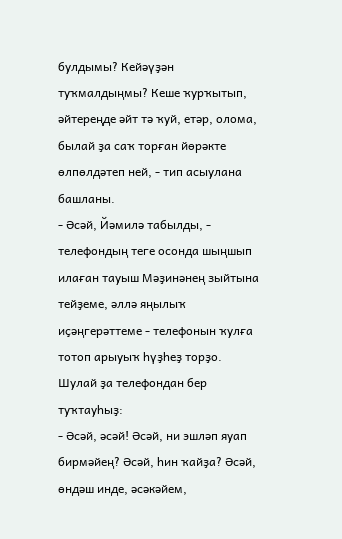булдымы? Кейәүҙән туҡмалдыңмы? Кеше ҡурҡытып, әйтереңде әйт тә ҡуй, етәр, олома, былай ҙа саҡ торған йөрәкте өлпөлдәтеп ней, - тип асыулана башланы.
- Әсәй, Йәмилә табылды, - телефондың теге осонда шыңшып илаған тауыш Мәҙинәнең зыйтына тейҙеме, әллә яңылыҡ иҫәңгерәттеме - телефонын ҡулға тотоп арыуыҡ һүҙһеҙ торҙо. Шулай ҙа телефондан бер туҡтауһыҙ:
- Әсәй, әсәй! Әсәй, ни эшләп яуап бирмәйең? Әсәй, һин ҡайҙа? Әсәй, өндәш инде, әсәкәйем,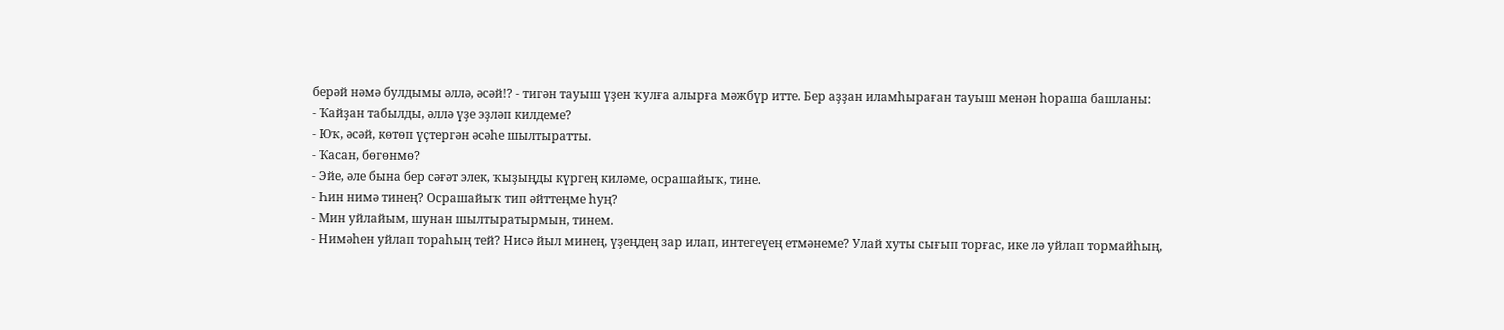берәй нәмә булдымы әллә, әсәй!? - тигән тауыш үҙен ҡулға алырға мәжбүр итте. Бер аҙҙан иламһыраған тауыш менән һораша башланы:
- Ҡайҙан табылды, әллә үҙе эҙләп килдеме?
- Юҡ, әсәй, көтөп үҫтергән әсәһе шылтыратты.
- Ҡасан, бөгөнмө?
- Эйе, әле бына бер сәғәт элек, ҡыҙыңды күргең киләме, осрашайыҡ, тине.
- Һин нимә тинең? Осрашайыҡ тип әйттеңме һуң?
- Мин уйлайым, шунан шылтыратырмын, тинем.
- Нимәһен уйлап тораһың тей? Нисә йыл минең, үҙеңдең зар илап, интегеүең етмәнеме? Улай хуты сығып торғас, ике лә уйлап тормайһың,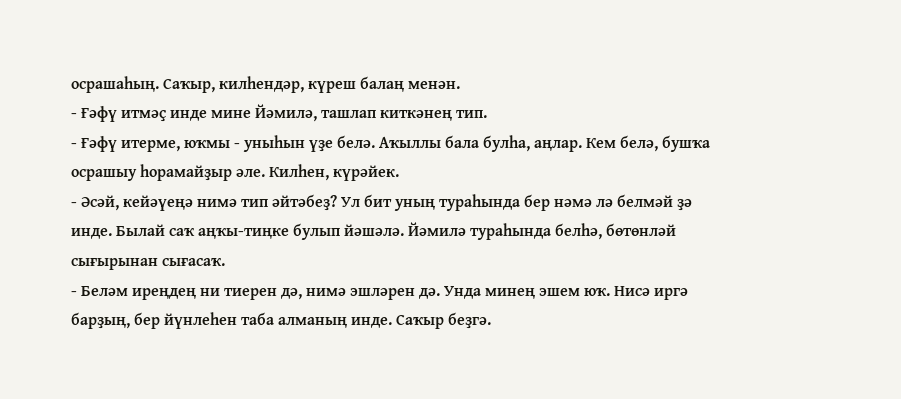осрашаһың. Саҡыр, килһендәр, күреш балаң менән.
- Ғәфү итмәҫ инде мине Йәмилә, ташлап киткәнең тип.
- Ғәфү итерме, юҡмы - уныһын үҙе белә. Аҡыллы бала булһа, аңлар. Кем белә, бушҡа осрашыу һорамайҙыр әле. Килһен, күрәйек.
- Әсәй, кейәүеңә нимә тип әйтәбеҙ? Ул бит уның тураһында бер нәмә лә белмәй ҙә инде. Былай саҡ аңҡы-тиңке булып йәшәлә. Йәмилә тураһында белһә, бөтөнләй сығырынан сығасаҡ.
- Беләм иреңдең ни тиерен дә, нимә эшләрен дә. Унда минең эшем юҡ. Нисә иргә барҙың, бер йүнлеһен таба алманың инде. Саҡыр беҙгә.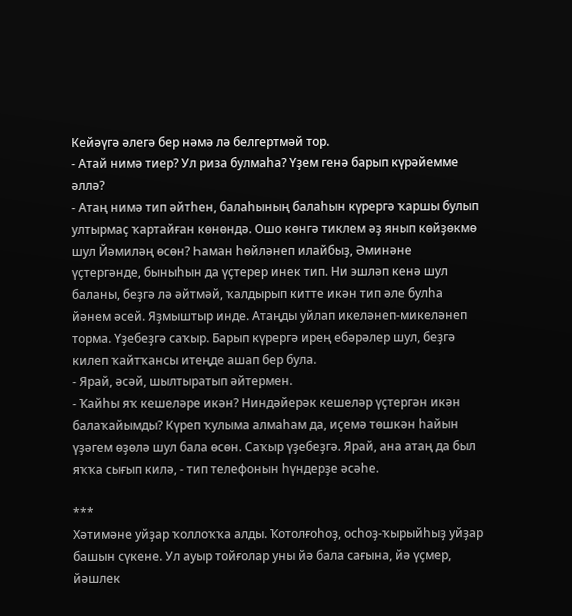Кейәүгә әлегә бер нәмә лә белгертмәй тор.
- Атай нимә тиер? Ул риза булмаһа? Үҙем генә барып күрәйемме әллә?
- Атаң нимә тип әйтһен, балаһының балаһын күрергә ҡаршы булып ултырмаҫ ҡартайған көнөндә. Ошо көнгә тиклем әҙ янып көйҙөкмө шул Йәмиләң өсөн? Һаман һөйләнеп илайбыҙ, Әминәне үҫтергәнде, быныһын да үҫтерер инек тип. Ни эшләп кенә шул баланы, беҙгә лә әйтмәй, ҡалдырып китте икән тип әле булһа йәнем әсей. Яҙмыштыр инде. Атаңды уйлап икеләнеп-микеләнеп торма. Үҙебеҙгә саҡыр. Барып күрергә ирең ебәрәлер шул, беҙгә килеп ҡайтҡансы итеңде ашап бер була.
- Ярай, әсәй, шылтыратып әйтермен.
- Ҡайһы яҡ кешеләре икән? Ниндәйерәк кешеләр үҫтергән икән балаҡайымды? Күреп ҡулыма алмаһам да, иҫемә төшкән һайын үҙәгем өҙөлә шул бала өсөн. Саҡыр үҙебеҙгә. Ярай, ана атаң да был яҡҡа сығып килә, - тип телефонын һүндерҙе әсәһе.

***
Хәтимәне уйҙар ҡоллоҡҡа алды. Ҡотолғоһоҙ, осһоҙ-ҡырыйһыҙ уйҙар башын сүкене. Ул ауыр тойғолар уны йә бала сағына, йә үҫмер, йәшлек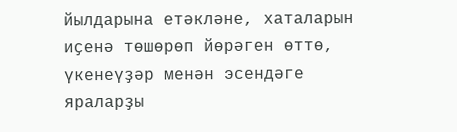йылдарына етәкләне, хаталарын иҫенә төшөрөп йөрәген өттө, үкенеүҙәр менән эсендәге яраларҙы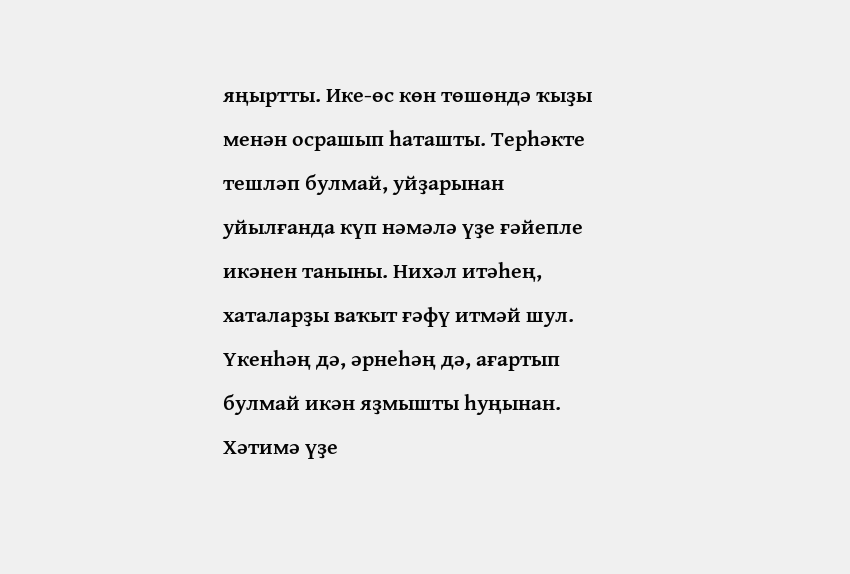яңыртты. Ике-өс көн төшөндә ҡыҙы менән осрашып һаташты. Терһәкте тешләп булмай, уйҙарынан уйылғанда күп нәмәлә үҙе ғәйепле икәнен таныны. Нихәл итәһең, хаталарҙы ваҡыт ғәфү итмәй шул. Үкенһәң дә, әрнеһәң дә, ағартып булмай икән яҙмышты һуңынан.
Хәтимә үҙе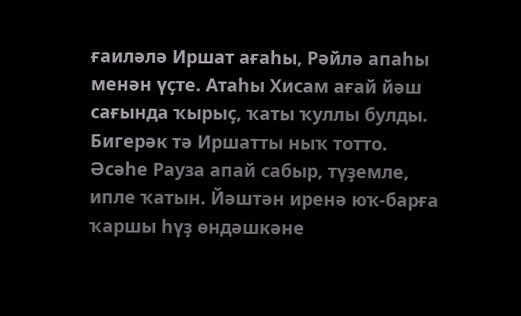ғаиләлә Иршат ағаһы, Рәйлә апаһы менән үҫте. Атаһы Хисам ағай йәш сағында ҡырыҫ, ҡаты ҡуллы булды. Бигерәк тә Иршатты ныҡ тотто. Әсәһе Рауза апай сабыр, түҙемле, ипле ҡатын. Йәштән иренә юҡ-барға ҡаршы һүҙ өндәшкәне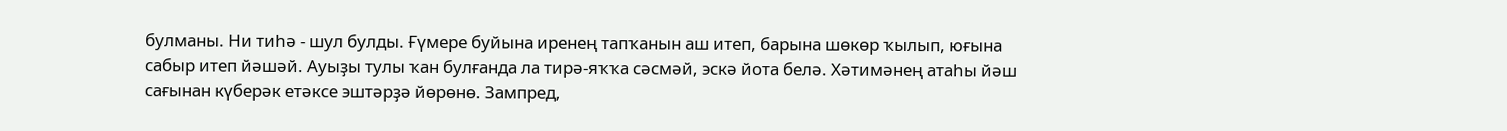булманы. Ни тиһә - шул булды. Ғүмере буйына иренең тапҡанын аш итеп, барына шөкөр ҡылып, юғына сабыр итеп йәшәй. Ауыҙы тулы ҡан булғанда ла тирә-яҡҡа сәсмәй, эскә йота белә. Хәтимәнең атаһы йәш сағынан күберәк етәксе эштәрҙә йөрөнө. Зампред,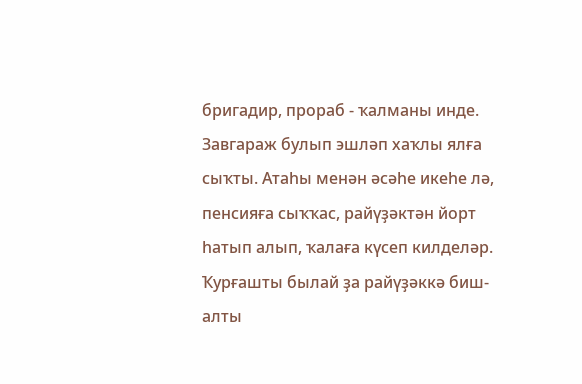бригадир, прораб - ҡалманы инде. Завгараж булып эшләп хаҡлы ялға сыҡты. Атаһы менән әсәһе икеһе лә, пенсияға сыҡҡас, райүҙәктән йорт һатып алып, ҡалаға күсеп килделәр. Ҡурғашты былай ҙа райүҙәккә биш-алты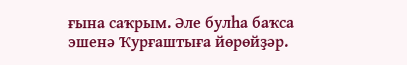ғына саҡрым. Әле булһа баҡса эшенә Ҡурғаштыға йөрөйҙәр.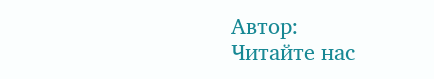Автор:
Читайте нас